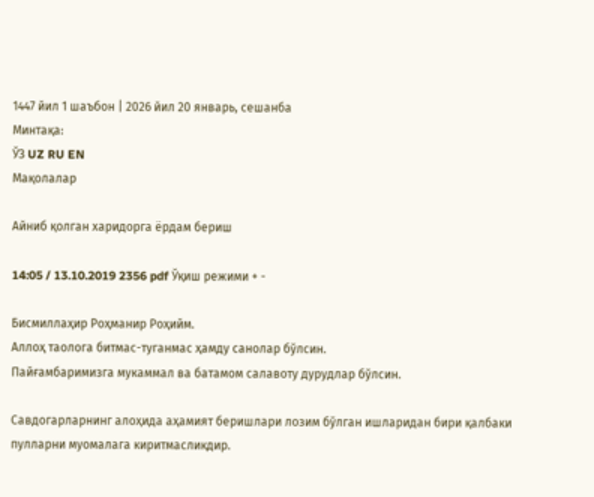1447 йил 1 шаъбон | 2026 йил 20 январь, сешанба
Минтақа:
ЎЗ UZ RU EN
Мақолалар

Айниб қолган харидорга ёрдам бериш

14:05 / 13.10.2019 2356 pdf Ўқиш режими + -

Бисмиллаҳир Роҳманир Роҳийм.
Аллоҳ таолога битмас-туганмас ҳамду санолар бўлсин.
Пайғамбаримизга мукаммал ва батамом салавоту дурудлар бўлсин.

Савдогарларнинг алоҳида аҳамият беришлари лозим бўлган ишларидан бири қалбаки пулларни муомалага киритмасликдир.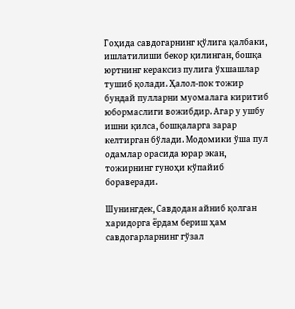Гоҳида савдогарнинг қўлига қалбаки, ишлатилиши бекор қилинган, бошқа юртнинг кераксиз пулига ўхшашлар тушиб қолади. Ҳалол-пок тожир бундай пулларни муомалага киритиб юбормаслиги вожибдир. Агар у ушбу ишни қилса, бошқаларга зарар келтирган бўлади. Модомики ўша пул одамлар орасида юрар экан, тожирнинг гуноҳи кўпайиб бораверади.

Шунингдек, Савдодан айниб қолган харидорга ёрдам бериш ҳам савдогарларнинг гўзал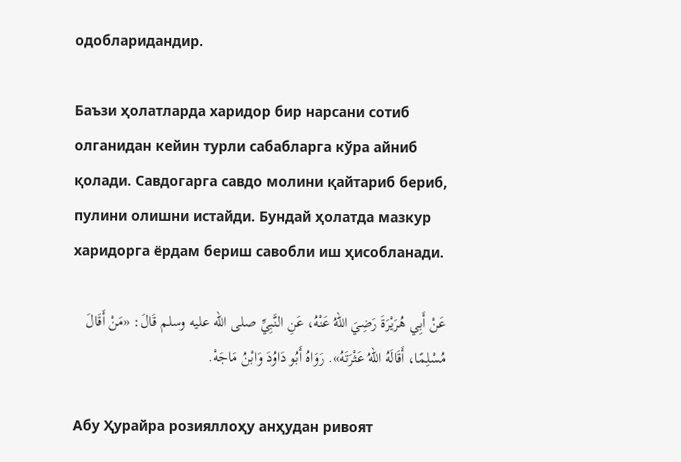одобларидандир.

Баъзи ҳолатларда харидор бир нарсани сотиб олганидан кейин турли сабабларга кўра айниб қолади. Савдогарга савдо молини қайтариб бериб, пулини олишни истайди. Бундай ҳолатда мазкур харидорга ёрдам бериш савобли иш ҳисобланади.

عَنْ أَبِي هُرَيْرَةَ رَضِيَ اللهُ عَنْهُ، عَنِ النَّبِيِّ صلى الله عليه وسلم قَالَ: «مَنْ أَقَالَ مُسْلِمًا، أَقَالَهُ اللهُ عَثْرَتَهُ». رَوَاهُ أَبُو دَاوُدَ وَابْنُ مَاجَهْ.

Абу Ҳурайра розияллоҳу анҳудан ривоят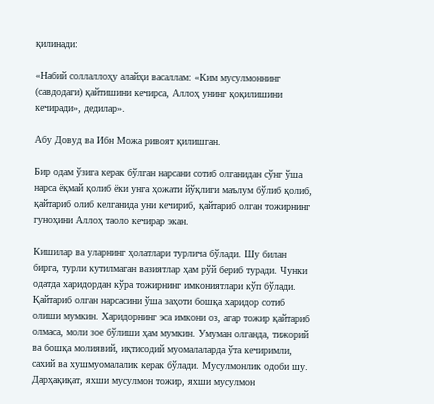қилинади:

«Набий соллаллоҳу алайҳи васаллам: «Ким мусулмоннинг (савдодаги) қайтишини кечирса, Аллоҳ унинг қоқилишини кечиради», дедилар».

Абу Довуд ва Ибн Можа ривоят қилишган.

Бир одам ўзига керак бўлган нарсани сотиб олганидан сўнг ўша нарса ёқмай қолиб ёки унга ҳожати йўқлиги маълум бўлиб қолиб, қайтариб олиб келганида уни кечириб, қайтариб олган тожирнинг гуноҳини Аллоҳ таоло кечирар экан.

Кишилар ва уларнинг ҳолатлари турлича бўлади. Шу билан бирга, турли кутилмаган вазиятлар ҳам рўй бериб туради. Чунки одатда харидордан кўра тожирнинг имкониятлари кўп бўлади. Қайтариб олган нарсасини ўша заҳоти бошқа харидор сотиб олиши мумкин. Харидорнинг эса имкони оз, агар тожир қайтариб олмаса, моли зое бўлиши ҳам мумкин. Умуман олганда, тижорий ва бошқа молиявий, иқтисодий муомалаларда ўта кечиримли, сахий ва хушмуомалалик керак бўлади. Мусулмонлик одоби шу. Дарҳақиқат, яхши мусулмон тожир, яхши мусулмон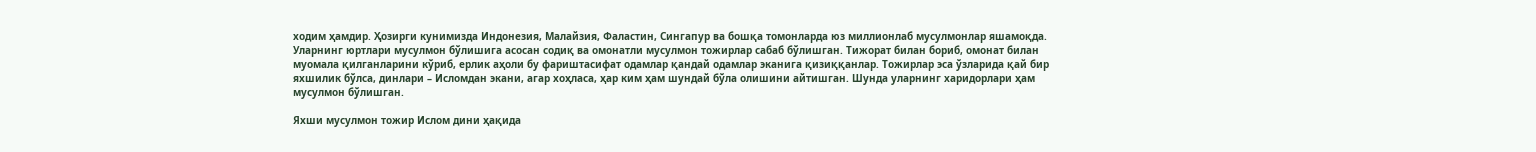ходим ҳамдир. Ҳозирги кунимизда Индонезия, Малайзия, Фаластин, Сингапур ва бошқа томонларда юз миллионлаб мусулмонлар яшамоқда. Уларнинг юртлари мусулмон бўлишига асосан содиқ ва омонатли мусулмон тожирлар сабаб бўлишган. Тижорат билан бориб, омонат билан муомала қилганларини кўриб, ерлик аҳоли бу фариштасифат одамлар қандай одамлар эканига қизиққанлар. Тожирлар эса ўзларида қай бир яхшилик бўлса, динлари – Исломдан экани, агар хоҳласа, ҳар ким ҳам шундай бўла олишини айтишган. Шунда уларнинг харидорлари ҳам мусулмон бўлишган.

Яхши мусулмон тожир Ислом дини ҳақида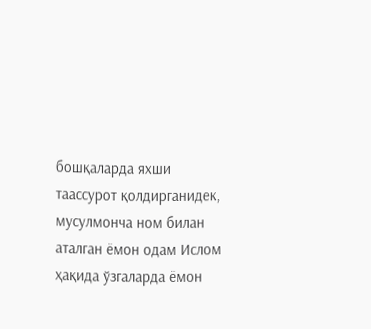бошқаларда яхши таассурот қолдирганидек, мусулмонча ном билан аталган ёмон одам Ислом ҳақида ўзгаларда ёмон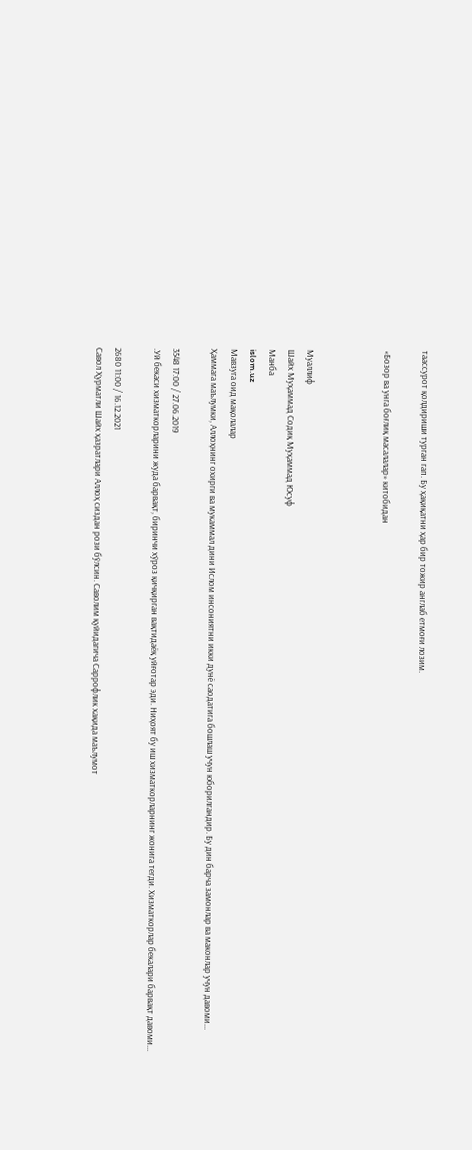таассурот қолдириши турган гап. Бу ҳақиқатни ҳар бир тожир англаб етмоғи лозим.

«Бозор ва унга боғлиқ масалалар» китобидан



Муаллиф
Шайх Муҳаммад Содиқ Муҳаммад Юсуф
Манба
islom.uz
Мавзуга оид мақолалар
Ҳаммага маълумки, Аллоҳнинг охирги ва мукаммал дини Ислом инсониятни икки дунё саодатига бошлаш учун юборилгандир. Бу дин барча замонлар ва маконлар учун давоми...

3548 17:00 / 27.06.2019
.Уй бекаси хизматкорларини жуда барвақт, биринчи хўроз қичқирган вақтидаёқ уйғотар эди. Ниҳоят бу иш хизматкорларнинг жонига тегди. Хизматкорлар бекалари барвақт давоми...

2680 11:00 / 16.12.2021
Савол Ҳурматли Шайх ҳазратлари Аллоҳ сиздан рози бўлсин. Саволим қуйидагича Саррофлик хақида маълумот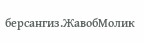берсангиз.ЖавобМолик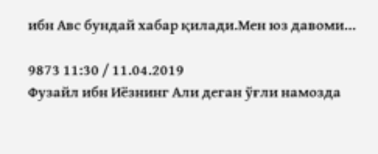ибн Авс бундай хабар қилади.Мен юз давоми...

9873 11:30 / 11.04.2019
Фузайл ибн Иёзнинг Али деган ўғли намозда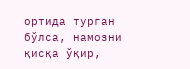ортида турган бўлса, намозни қисқа ўқир,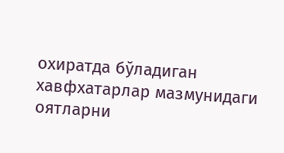охиратда бўладиган хавфхатарлар мазмунидаги оятларни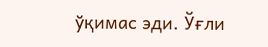ўқимас эди. Ўғли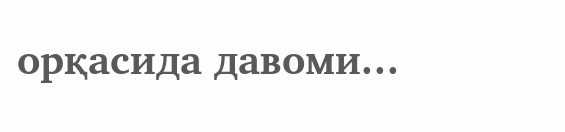орқасида давоми...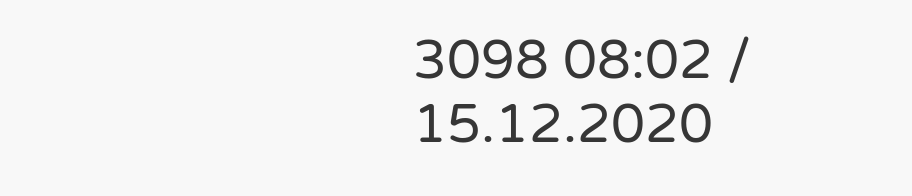3098 08:02 / 15.12.2020